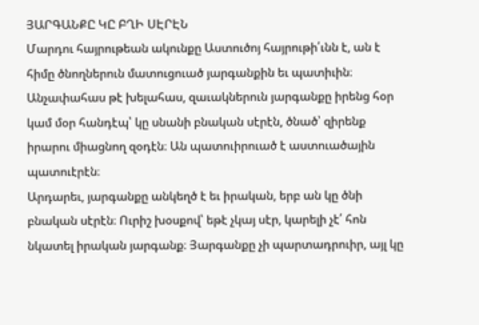ՅԱՐԳԱՆՔԸ ԿԸ ԲՂԻ ՍԷՐԷՆ
Մարդու հայրութեան ակունքը Աստուծոյ հայրութի՛ւնն է, ան է հիմը ծնողներուն մատուցուած յարգանքին եւ պատիւին։ Անչափահաս թէ խելահաս, զաւակներուն յարգանքը իրենց հօր կամ մօր հանդէպ՝ կը սնանի բնական սէրէն, ծնած՝ զիրենք իրարու միացնող զօդէն։ Ան պատուիրուած է աստուածային պատուէրէն։
Արդարեւ, յարգանքը անկեղծ է եւ իրական, երբ ան կը ծնի բնական սէրէն։ Ուրիշ խօսքով՝ եթէ չկայ սէր, կարելի չէ՛ հոն նկատել իրական յարգանք։ Յարգանքը չի պարտադրուիր, այլ կը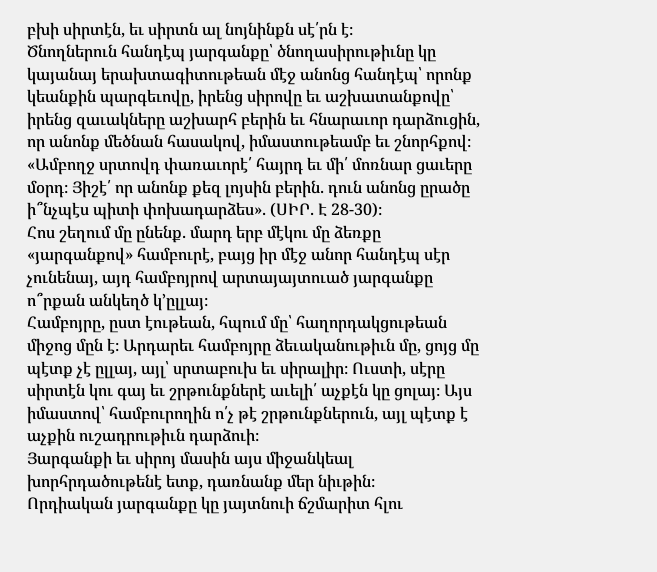բխի սիրտէն, եւ սիրտն ալ նոյնինքն սէ՛րն է։
Ծնողներուն հանդէպ յարգանքը՝ ծնողասիրութիւնը կը կայանայ երախտագիտութեան մէջ անոնց հանդէպ՝ որոնք կեանքին պարգեւովը, իրենց սիրովը եւ աշխատանքովը՝ իրենց զաւակները աշխարհ բերին եւ հնարաւոր դարձուցին, որ անոնք մեծնան հասակով, իմաստութեամբ եւ շնորհքով։
«Ամբողջ սրտովդ փառաւորէ՛ հայրդ եւ մի՛ մոռնար ցաւերը մօրդ։ Յիշէ՛ որ անոնք քեզ լոյսին բերին. դուն անոնց ըրածը ի՞նչպէս պիտի փոխադարձես». (ՍԻՐ. Է 28-30)։
Հոս շեղում մը ընենք. մարդ երբ մէկու մը ձեռքը «յարգանքով» համբուրէ, բայց իր մէջ անոր հանդէպ սէր չունենայ, այդ համբոյրով արտայայտուած յարգանքը ո՞րքան անկեղծ կ՚ըլլայ։
Համբոյրը, ըստ էութեան, հպում մը՝ հաղորդակցութեան միջոց մըն է։ Արդարեւ համբոյրը ձեւականութիւն մը, ցոյց մը պէտք չէ ըլլայ, այլ՝ սրտաբուխ եւ սիրալիր։ Ուստի, սէրը սիրտէն կու գայ եւ շրթունքներէ աւելի՛ աչքէն կը ցոլայ։ Այս իմաստով՝ համբուրողին ո՛չ թէ շրթունքներուն, այլ պէտք է աչքին ուշադրութիւն դարձուի։
Յարգանքի եւ սիրոյ մասին այս միջանկեալ խորհրդածութենէ ետք, դառնանք մեր նիւթին։
Որդիական յարգանքը կը յայտնուի ճշմարիտ հլու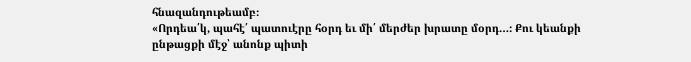հնազանդութեամբ։
«Որդեա՛կ, պահէ՛ պատուէրը հօրդ եւ մի՛ մերժեր խրատը մօրդ…։ Քու կեանքի ընթացքի մէջ՝ անոնք պիտի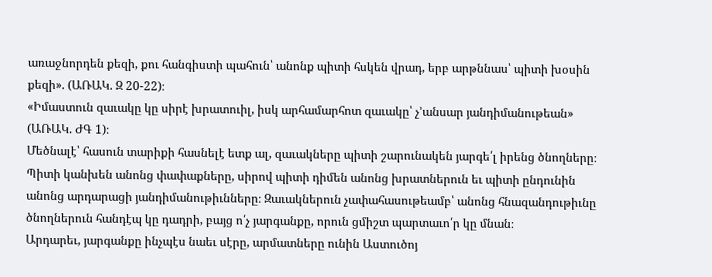առաջնորդեն քեզի, քու հանգիստի պահուն՝ անոնք պիտի հսկեն վրադ, երբ արթննաս՝ պիտի խօսին քեզի». (ԱՌԱԿ. Զ 20-22)։
«Իմաստուն զաւակը կը սիրէ խրատուիլ, իսկ արհամարհոտ զաւակը՝ չ՚անսար յանդիմանութեան» (ԱՌԱԿ. ԺԳ 1)։
Մեծնալէ՝ հասուն տարիքի հասնելէ ետք ալ, զաւակները պիտի շարունակեն յարգե՛լ իրենց ծնողները։ Պիտի կանխեն անոնց փափաքները, սիրով պիտի դիմեն անոնց խրատներուն եւ պիտի ընդունին անոնց արդարացի յանդիմանութիւնները։ Զաւակներուն չափահասութեամբ՝ անոնց հնազանդութիւնը ծնողներուն հանդէպ կը դադրի, բայց ո՛չ յարգանքը, որուն ցմիշտ պարտաւո՛ր կը մնան։
Արդարեւ, յարգանքը ինչպէս նաեւ սէրը, արմատները ունին Աստուծոյ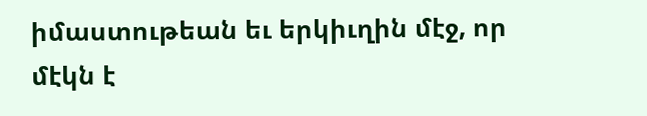իմաստութեան եւ երկիւղին մէջ, որ մէկն է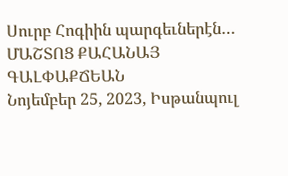Սուրբ Հոգիին պարգեւներէն…
ՄԱՇՏՈՑ ՔԱՀԱՆԱՅ ԳԱԼՓԱՔՃԵԱՆ
Նոյեմբեր 25, 2023, Իսթանպուլ